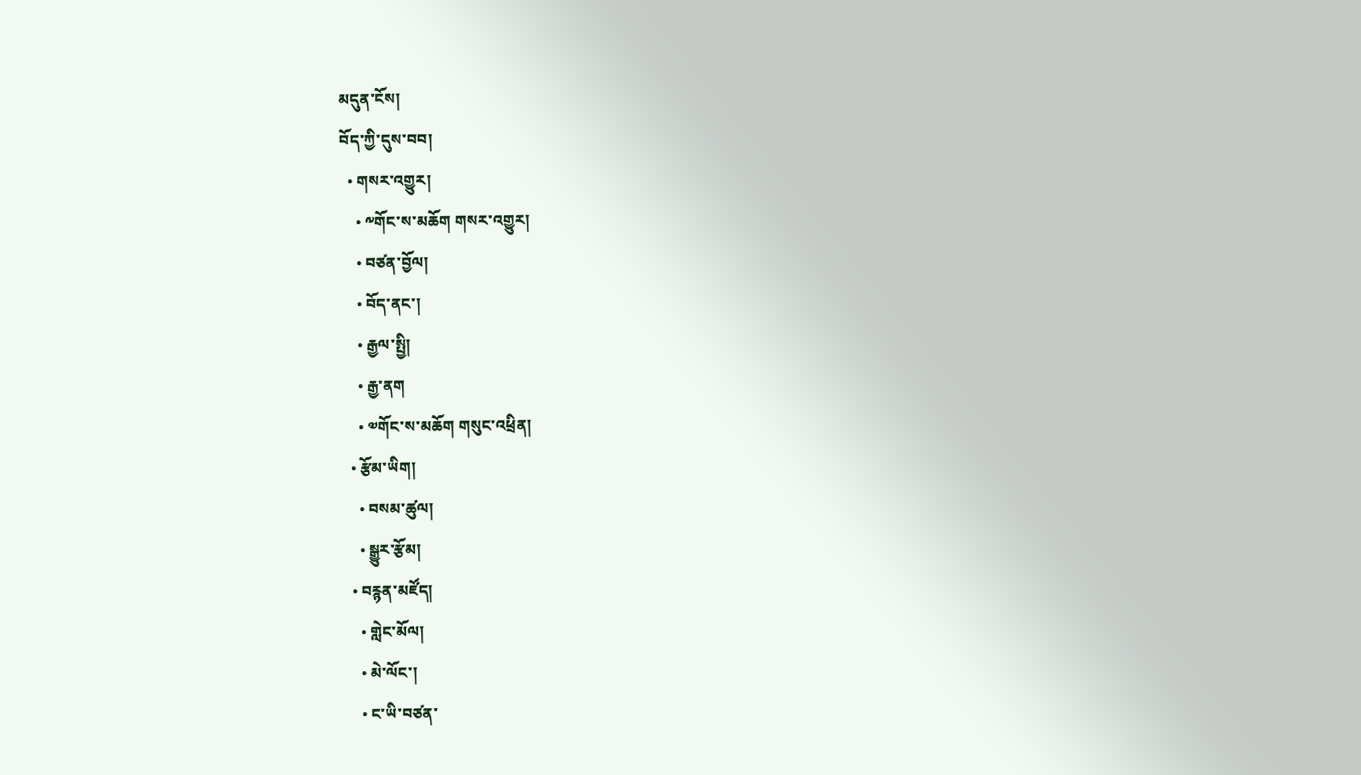མདུན་ངོས།
བོད་ཀྱི་དུས་བབ།
  • གསར་འགྱུར།
    • ༸གོང་ས་མཆོག གསར་འགྱུར།
    • བཙན་བྱོལ།
    • བོད་ནང་།
    • རྒྱལ་སྤྱི།
    • རྒྱ་ནག
    • ༧གོང་ས་མཆོག གསུང་འཕྲིན།
  • རྩོམ་ཡིག།
    • བསམ་ཚུལ།
    • སྒྱུར་རྩོམ།
  • བརྙན་མཛོད།
    • གླེང་མོལ།
    • མེ་ལོང་།
    • ང་ཡི་བཙན་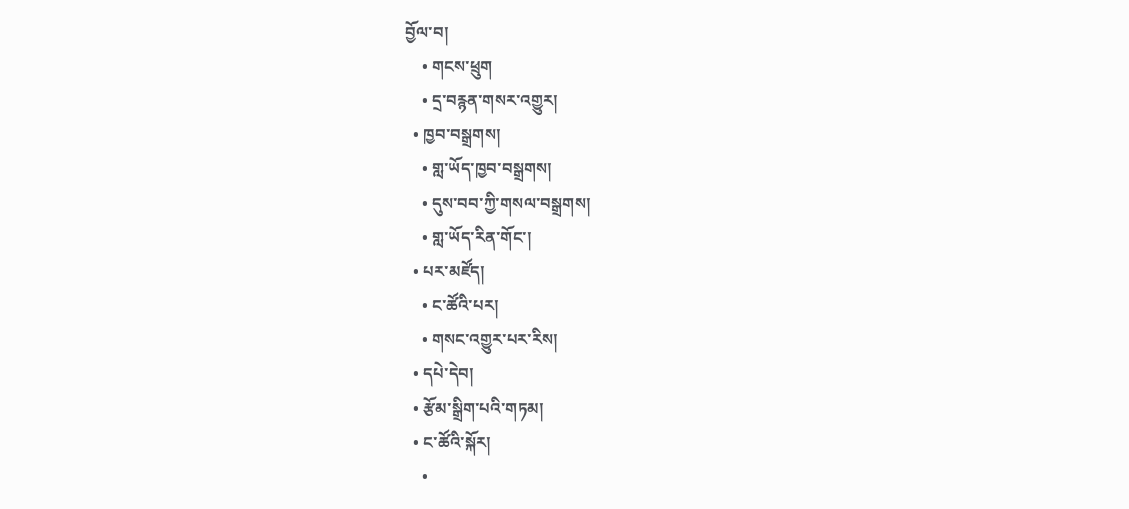བྱོལ་བ།
    • གངས་ཕྲུག
    • དྲ་བརྙན་གསར་འགྱུར།
  • ཁྱབ་བསྒྲགས།
    • གླ་ཡོད་ཁྱབ་བསྒྲགས།
    • དུས་བབ་ཀྱི་གསལ་བསྒྲགས།
    • གླ་ཡོད་རིན་གོང་།
  • པར་མཛོད།
    • ང་ཚོའི་པར།
    • གསང་འགྱུར་པར་རིས།
  • དཔེ་དེབ།
  • རྩོམ་སྒྲིག་པའི་གཏམ།
  • ང་ཚོའི་སྐོར།
    •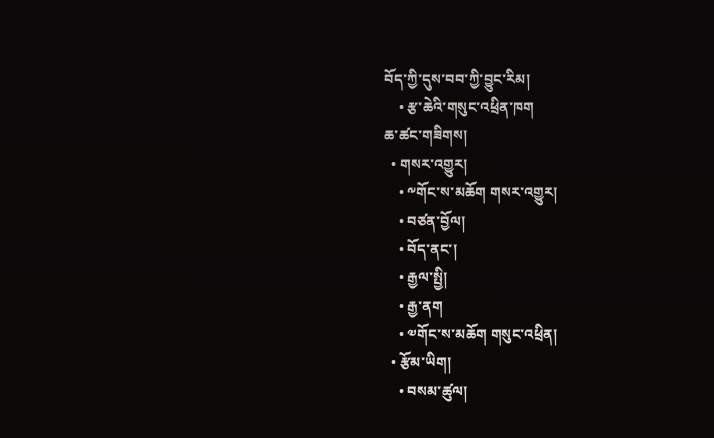བོད་ཀྱི་དུས་བབ་ཀྱི་བྱུང་རིམ།
    • རྩ་ཆེའི་གསུང་འཕྲིན་ཁག
ཆ་ཚང་གཟིགས།
  • གསར་འགྱུར།
    • ༸གོང་ས་མཆོག གསར་འགྱུར།
    • བཙན་བྱོལ།
    • བོད་ནང་།
    • རྒྱལ་སྤྱི།
    • རྒྱ་ནག
    • ༧གོང་ས་མཆོག གསུང་འཕྲིན།
  • རྩོམ་ཡིག།
    • བསམ་ཚུལ།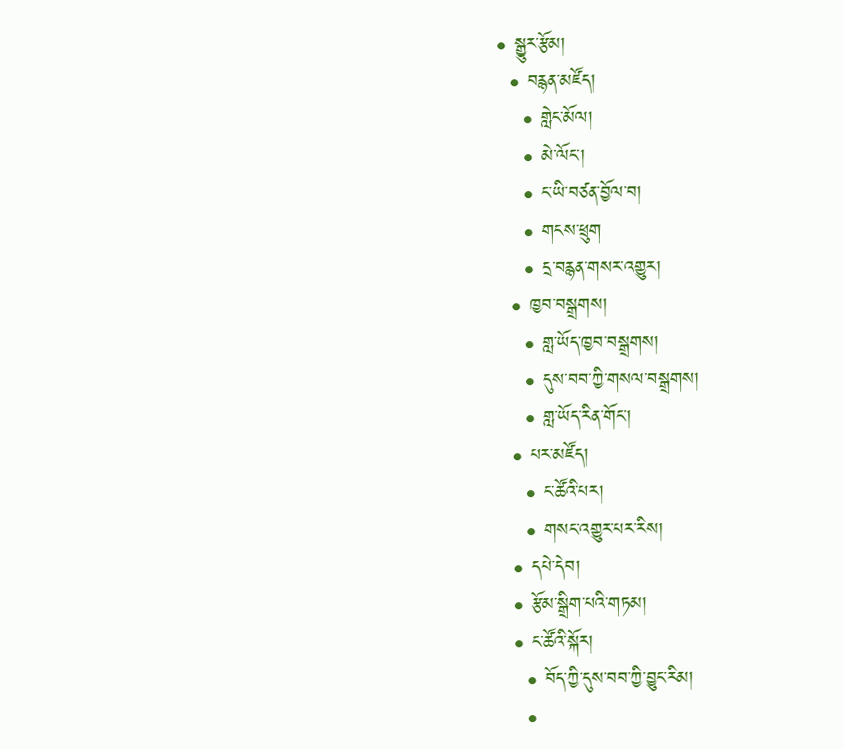• སྒྱུར་རྩོམ།
  • བརྙན་མཛོད།
    • གླེང་མོལ།
    • མེ་ལོང་།
    • ང་ཡི་བཙན་བྱོལ་བ།
    • གངས་ཕྲུག
    • དྲ་བརྙན་གསར་འགྱུར།
  • ཁྱབ་བསྒྲགས།
    • གླ་ཡོད་ཁྱབ་བསྒྲགས།
    • དུས་བབ་ཀྱི་གསལ་བསྒྲགས།
    • གླ་ཡོད་རིན་གོང་།
  • པར་མཛོད།
    • ང་ཚོའི་པར།
    • གསང་འགྱུར་པར་རིས།
  • དཔེ་དེབ།
  • རྩོམ་སྒྲིག་པའི་གཏམ།
  • ང་ཚོའི་སྐོར།
    • བོད་ཀྱི་དུས་བབ་ཀྱི་བྱུང་རིམ།
    •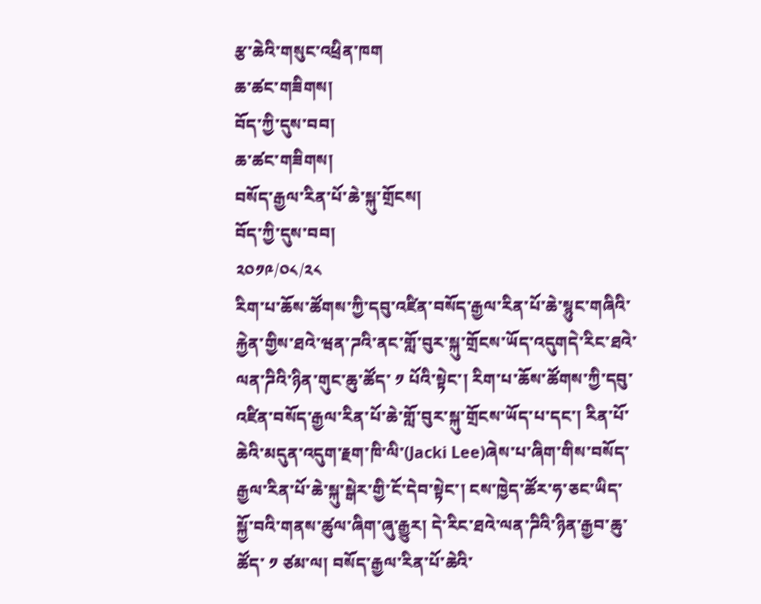རྩ་ཆེའི་གསུང་འཕྲིན་ཁག
ཆ་ཚང་གཟིགས།
བོད་ཀྱི་དུས་བབ།
ཆ་ཚང་གཟིགས།
བསོད་རྒྱལ་རིན་པོ་ཆེ་སྐུ་གྲོངས།
བོད་ཀྱི་དུས་བབ།
༢༠༡༩/༠༨/༢༨
རིག་པ་ཆོས་ཚོགས་ཀྱི་དབུ་འཛིན་བསོད་རྒྱལ་རིན་པོ་ཆེ་སྙུང་གཞིའི་རྐྱེན་གྱིས་ཐའེ་ཝན་ཌའི་ནང་གློ་བུར་སྐུ་གྲོངས་ཡོད་འདུགདེ་རིང་ཐའེ་ལན་ཌིའི་ཉིན་གུང་ཆུ་ཚོད་ ༡ པོའི་སྟེང་། རིག་པ་ཆོས་ཚོགས་ཀྱི་དབུ་འཛིན་བསོད་རྒྱལ་རིན་པོ་ཆེ་གློ་བུར་སྐུ་གྲོངས་ཡོད་པ་དང་། རིན་པོ་ཆེའི་མདུན་འདུག་རྗག་ཁི་ལི་(Jacki Lee)ཞེས་པ་ཞིག་གིས་བསོད་རྒྱལ་རིན་པོ་ཆེ་སྐུ་སྒེར་གྱི་ངོ་དེབ་སྟེང་། ངས་ཁྱེད་ཚོར་ཧ་ཅང་ཡིད་སྐྱོ་བའི་གནས་ཚུལ་ཞིག་ཞུ་རྒྱུར། དེ་རིང་ཐའེ་ལན་ཌིའི་ཉིན་རྒྱབ་ཆུ་ཚོད་ ༡ ཙམ་ལ། བསོད་རྒྱལ་རིན་པོ་ཆེའི་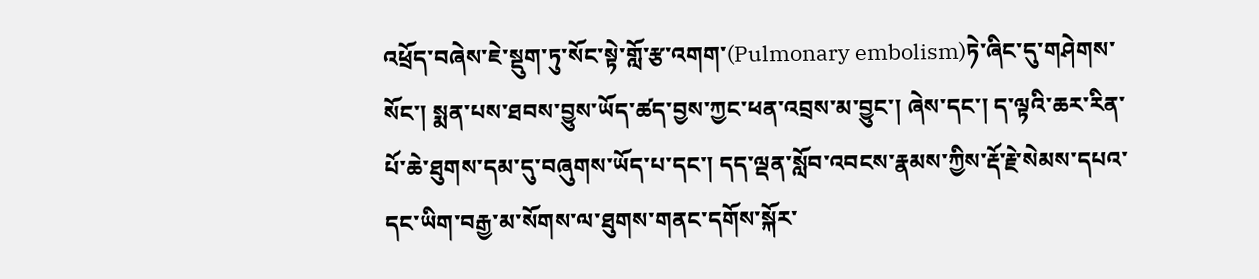འཕྲོད་བཞེས་ཇེ་སྡུག་ཏུ་སོང་སྟེ་གློ་རྩ་འགག་(Pulmonary embolism)ཏེ་ཞིང་དུ་གཤེགས་སོང་། སྨན་པས་ཐབས་བྱུས་ཡོད་ཚད་བྱས་ཀྱང་ཕན་འབྲས་མ་བྱུང་། ཞེས་དང་། ད་ལྟའི་ཆར་རིན་པོ་ཆེ་ཐུགས་དམ་དུ་བཞུགས་ཡོད་པ་དང་། དད་ལྡན་སློབ་འབངས་རྣམས་ཀྱིས་རྡོ་རྗེ་སེམས་དཔའ་དང་ཡིག་བརྒྱ་མ་སོགས་ལ་ཐུགས་གནང་དགོས་སྐོར་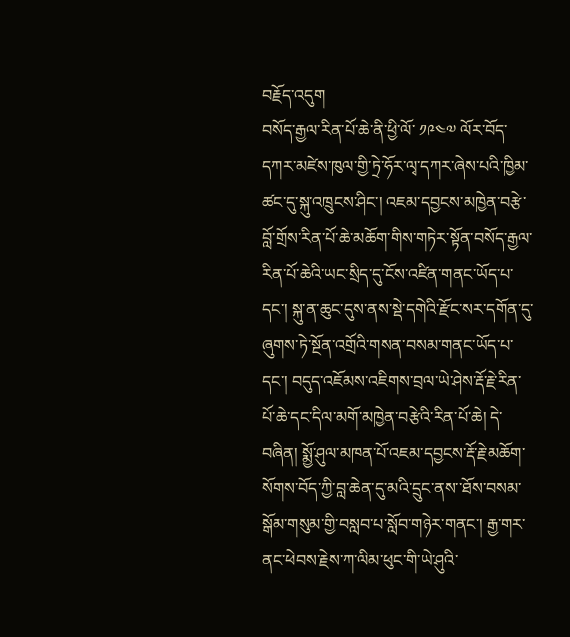བརྗོད་འདུག
བསོད་རྒྱལ་རིན་པོ་ཆེ་ནི་ཕྱི་ལོ་ ༡༩༤༧ ལོར་བོད་དཀར་མཛེས་ཁུལ་གྱི་ཏྲེ་ཧོར་ལྭ་དཀར་ཞེས་པའི་ཁྱིམ་ཚང་དུ་སྐུ་འཁྲུངས་ཤིང་། འཇམ་དབྱངས་མཁྱེན་བརྩེ་བློ་གྲོས་རིན་པོ་ཆེ་མཆོག་གིས་གཏེར་སྟོན་བསོད་རྒྱལ་རིན་པོ་ཆེའི་ཡང་སྲིད་དུ་ངོས་འཛིན་གནང་ཡོད་པ་དང་། སྐུ་ན་ཆུང་དུས་ནས་སྡེ་དགེའི་རྫོང་སར་དགོན་དུ་ཞུགས་ཏེ་སྔོན་འགྲོའི་གསན་བསམ་གནང་ཡོད་པ་དང་། བདུད་འཇོམས་འཇིགས་བྲལ་ཡེ་ཤེས་རྡོ་རྗེ་རིན་པོ་ཆེ་དང་དིལ་མགོ་མཁྱེན་བརྩེའི་རིན་པོ་ཆེ། དེ་བཞིན། སྨྱོ་ཤུལ་མཁན་པོ་འཇམ་དབྱངས་རྡོ་རྗེ་མཆོག་སོགས་བོད་ཀྱི་བླ་ཆེན་དུ་མའི་དྲུང་ནས་་ཐོས་བསམ་སྒོམ་གསུམ་གྱི་བསླབ་པ་སློབ་གཉེར་གནང་། རྒྱ་གར་ནང་ཕེབས་རྗེས་ཀ་ལིམ་ཕུང་གི་ཡེ་ཤུའི་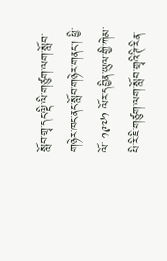སློབ་གྲྭ་དང་ལྡི་ལི་གཙུག་ལག་སློབ་གཉེར་ཁང་ནང་སློབ་གཉེར་གནང་། ཕྱི་ལོ་ ༡༩༧༡ ལོར་དབྱིན་ཡུལ་གྱི་ཀེམ་པི་རི་ཇི་གཙུག་ལག་སློབ་གྲྭའི་ཊི་རིན་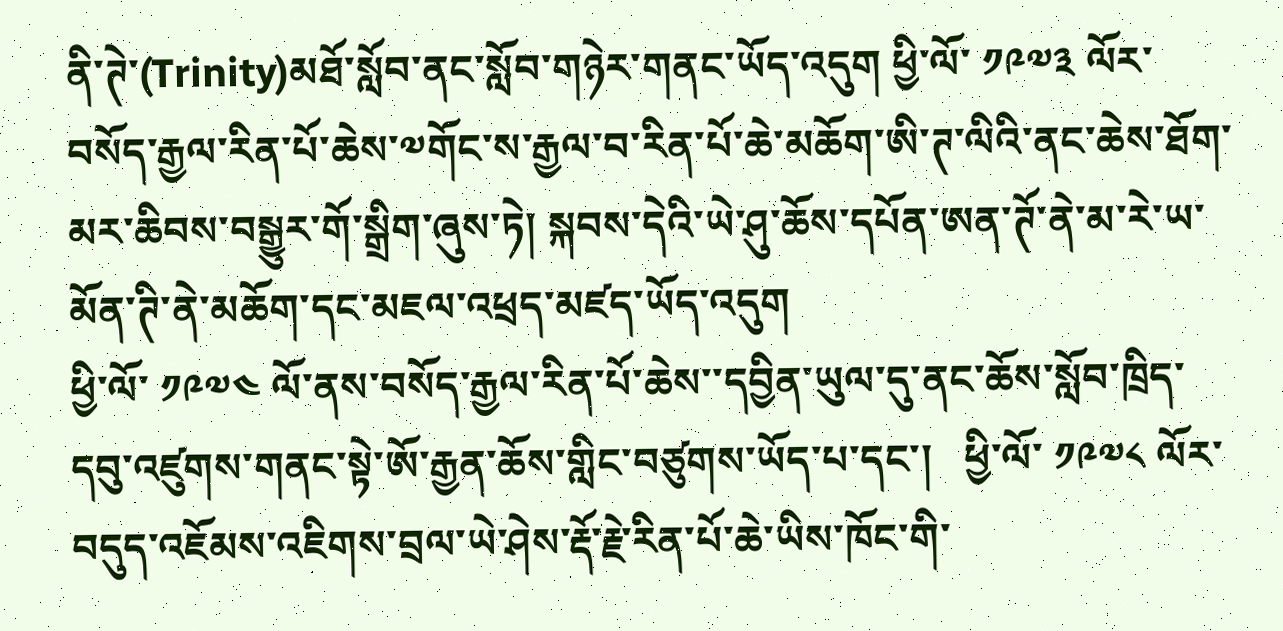ནི་ཊེ་(Trinity)མཐོ་སློབ་ནང་སློབ་གཉེར་གནང་ཡོད་འདུག ཕྱི་ལོ་ ༡༩༧༣ ལོར་བསོད་རྒྱལ་རིན་པོ་ཆེས་༧གོང་ས་རྒྱལ་བ་རིན་པོ་ཆེ་མཆོག་ཨི་ཊ་ལིའི་ནང་ཆེས་ཐོག་མར་ཆིབས་བསྒྱུར་གོ་སྒྲིག་ཞུས་ཏེ། སྐབས་དེའི་ཡེ་ཤུ་ཆོས་དཔོན་ཨན་ཊོ་ནེ་མ་རེ་ཡ་མོན་ཊི་ནེ་མཆོག་དང་མཇལ་འཕྲད་མཛད་ཡོད་འདུག
ཕྱི་ལོ་ ༡༩༧༤ ལོ་ནས་བསོད་རྒྱལ་རིན་པོ་ཆེས་་དབྱིན་ཡུལ་དུ་ནང་ཆོས་སློབ་ཁྲིད་དབུ་འཛུགས་གནང་སྟེ་ཨོ་རྒྱན་ཆོས་གླིང་བཙུགས་ཡོད་པ་དང་།   ཕྱི་ལོ་ ༡༩༧༨ ལོར་བདུད་འཇོམས་འཇིགས་བྲལ་ཡེ་ཤེས་རྡོ་རྗེ་རིན་པོ་ཆེ་ཡིས་ཁོང་གི་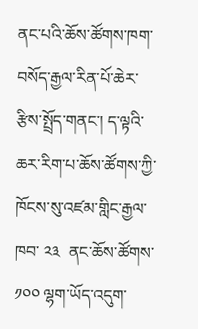ནང་པའི་ཆོས་ཚོགས་ཁག་བསོད་རྒྱལ་རིན་པོ་ཆེར་རྩིས་སྤྲོད་གནང་། ད་ལྟའི་ཆར་རིག་པ་ཆོས་ཚོགས་ཀྱི་ཁོངས་སུ་འཛམ་གླིང་རྒྱལ་ཁབ་ ༢༣  ནང་ཆོས་ཚོགས་ ༡༠༠ ལྷག་ཡོད་འདུག་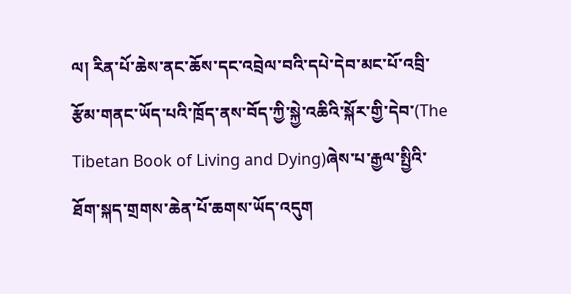ལ། རིན་པོ་ཆེས་ནང་ཆོས་དང་འབྲེལ་བའི་དཔེ་དེབ་མང་པོ་འབྲི་རྩོམ་གནང་ཡོད་པའི་ཁྲོད་ནས་བོད་ཀྱི་སྐྱེ་འཆིའི་སྐོར་གྱི་དེབ་(The Tibetan Book of Living and Dying)ཞེས་པ་རྒྱལ་སྤྱིའི་ཐོག་སྐད་གྲགས་ཆེན་པོ་ཆགས་ཡོད་འདུག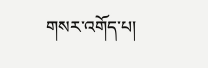གསར་འགོད་པ།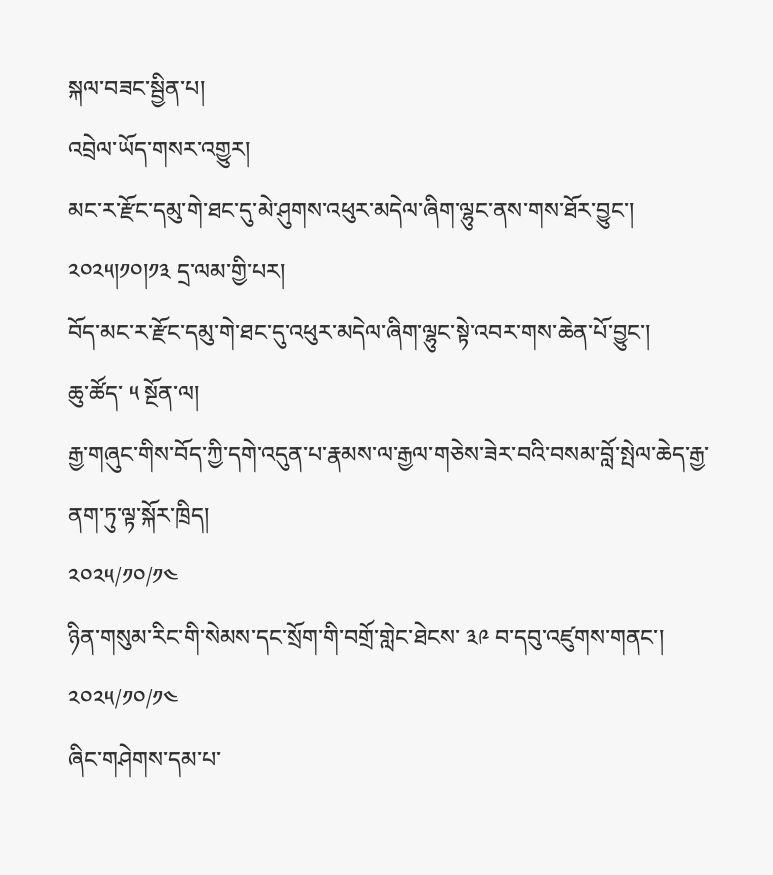སྐལ་བཟང་སྦྱིན་པ།
འབྲེལ་ཡོད་གསར་འགྱུར།
མང་ར་རྫོང་དམུ་གེ་ཐང་དུ་མེ་ཤུགས་འཕུར་མདེལ་ཞིག་ལྷུང་ནས་གས་ཐོར་བྱུང་། ༢༠༢༥།༡༠།༡༣ དྲ་ལམ་གྱི་པར།
བོད་མང་ར་རྫོང་དམུ་གེ་ཐང་དུ་འཕུར་མདེལ་ཞིག་ལྷུང་སྟེ་འབར་གས་ཆེན་པོ་བྱུང་།
ཆུ་ཚོད་ ༥ སྔོན་ལ།
རྒྱ་གཞུང་གིས་བོད་ཀྱི་དགེ་འདུན་པ་རྣམས་ལ་རྒྱལ་གཅེས་ཟེར་བའི་བསམ་བློ་སྤེལ་ཆེད་རྒྱ་ནག་ཏུ་ལྟ་སྐོར་ཁྲིད།
༢༠༢༥/༡༠/༡༤
ཉིན་གསུམ་རིང་གི་སེམས་དང་སྲོག་གི་བགྲོ་གླེང་ཐེངས་ ༣༩ བ་དབུ་འཛུགས་གནང་།
༢༠༢༥/༡༠/༡༤
ཞིང་གཤེགས་དམ་པ་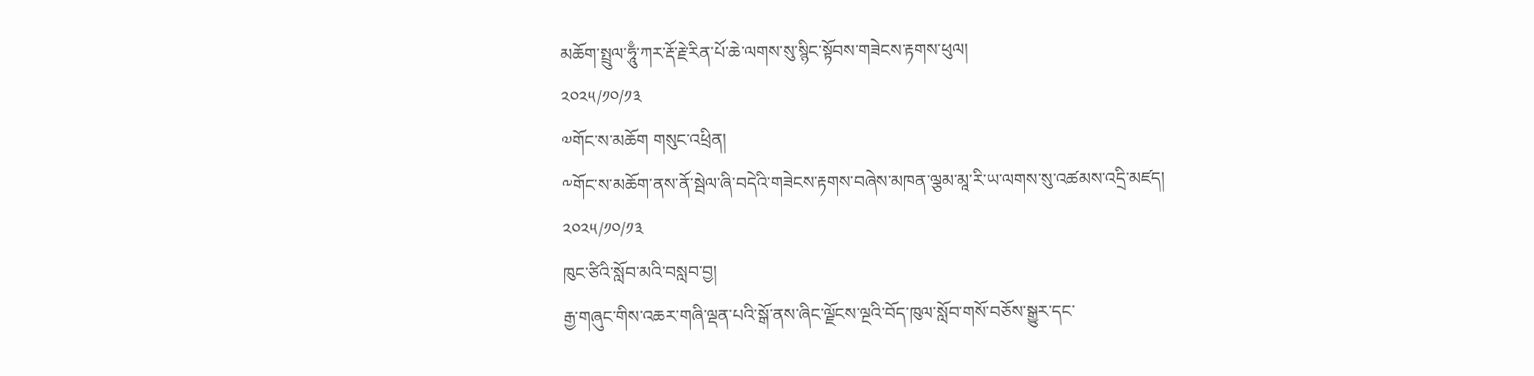མཆོག་སྤྲུལ་ཧཱུྃ་ཀར་རྡོ་རྗེ་རིན་པོ་ཆེ་ལགས་སུ་སྙིང་སྟོབས་གཟེངས་རྟགས་ཕུལ།
༢༠༢༥/༡༠/༡༣
༧གོང་ས་མཆོག གསུང་འཕྲིན།
༸གོང་ས་མཆོག་ནས་ནོ་སྦེལ་ཞི་བདེའི་གཟེངས་རྟགས་བཞེས་མཁན་ལྕམ་མཱ་རི་ཡ་ལགས་སུ་འཚམས་འདྲི་མཛད།
༢༠༢༥/༡༠/༡༣
ཁུང་ཙིའི་སློབ་མའི་བསླབ་བྱ།
རྒྱ་གཞུང་གིས་འཆར་གཞི་ལྡན་པའི་སྒོ་ནས་ཞིང་ལྗོངས་ལྔའི་བོད་ཁུལ་སློབ་གསོ་བཅོས་སྒྱུར་དང་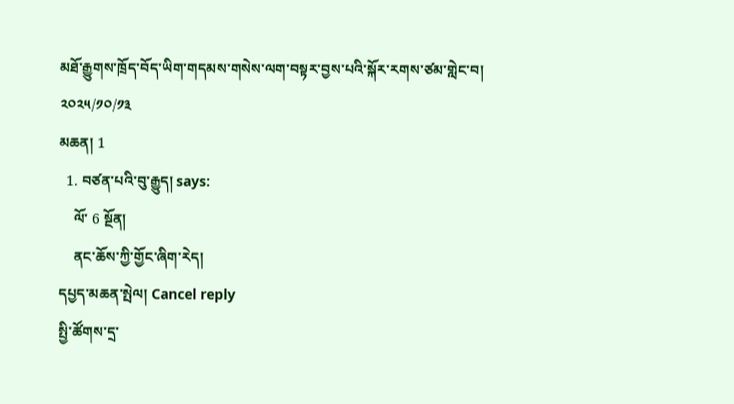མཐོ་རྒྱུགས་ཁྲོད་བོད་ཡིག་གདམས་གསེས་ལག་བསྟར་བྱས་པའི་སྐོར་རགས་ཙམ་གླེང་བ།
༢༠༢༥/༡༠/༡༣
མཆན། 1
  1. བཙན་པའི་བུ་རྒྱུད། says:
    ལོ་ 6 སྔོན།
    ནང་ཆོས་ཀྱི་གྱོང་ཞིག་རེད།
དཔྱད་མཆན་སྤེལ། Cancel reply
སྤྱི་ཚོགས་དྲ་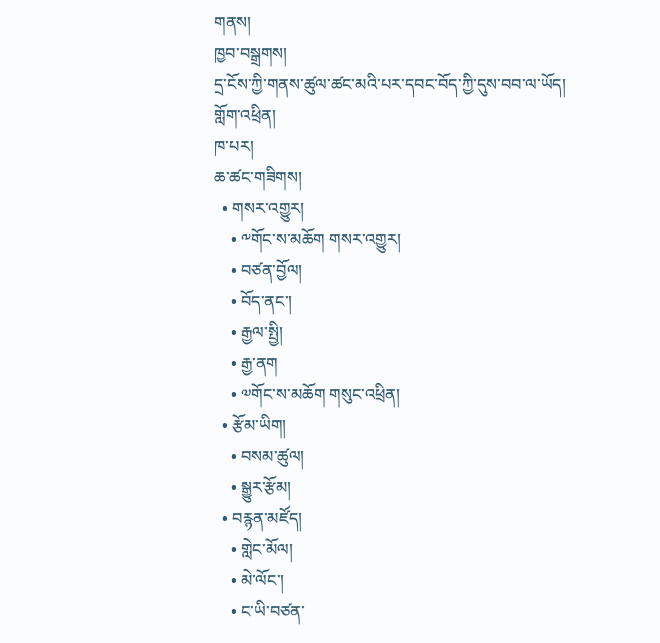གནས།
ཁྱབ་བསྒྲགས།
དྲ་ངོས་ཀྱི་གནས་ཚུལ་ཚང་མའི་པར་དབང་བོད་ཀྱི་དུས་བབ་ལ་ཡོད།
གློག་འཕྲིན།
ཁ་པར།
ཆ་ཚང་གཟིགས།
  • གསར་འགྱུར།
    • ༸གོང་ས་མཆོག གསར་འགྱུར།
    • བཙན་བྱོལ།
    • བོད་ནང་།
    • རྒྱལ་སྤྱི།
    • རྒྱ་ནག
    • ༧གོང་ས་མཆོག གསུང་འཕྲིན།
  • རྩོམ་ཡིག།
    • བསམ་ཚུལ།
    • སྒྱུར་རྩོམ།
  • བརྙན་མཛོད།
    • གླེང་མོལ།
    • མེ་ལོང་།
    • ང་ཡི་བཙན་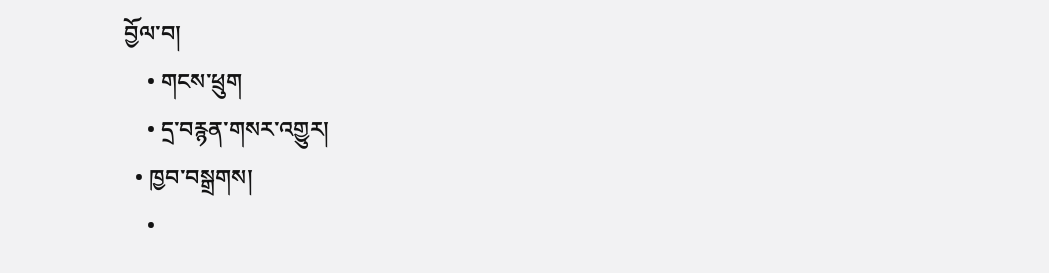བྱོལ་བ།
    • གངས་ཕྲུག
    • དྲ་བརྙན་གསར་འགྱུར།
  • ཁྱབ་བསྒྲགས།
    •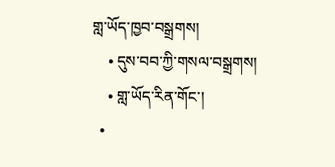གླ་ཡོད་ཁྱབ་བསྒྲགས།
    • དུས་བབ་ཀྱི་གསལ་བསྒྲགས།
    • གླ་ཡོད་རིན་གོང་།
  •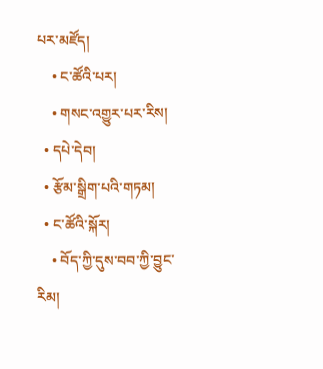པར་མཛོད།
    • ང་ཚོའི་པར།
    • གསང་འགྱུར་པར་རིས།
  • དཔེ་དེབ།
  • རྩོམ་སྒྲིག་པའི་གཏམ།
  • ང་ཚོའི་སྐོར།
    • བོད་ཀྱི་དུས་བབ་ཀྱི་བྱུང་རིམ།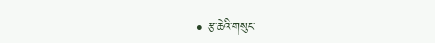• རྩ་ཆེའི་གསུང་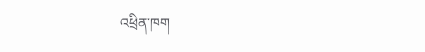འཕྲིན་ཁག